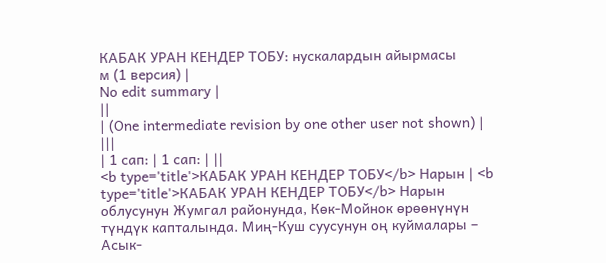КАБАК УРАН КЕНДЕР ТОБУ: нускалардын айырмасы
м (1 версия) |
No edit summary |
||
| (One intermediate revision by one other user not shown) | |||
| 1 сап: | 1 сап: | ||
<b type='title'>КАБАК УРАН КЕНДЕР ТОБУ</b> Нарын | <b type='title'>КАБАК УРАН КЕНДЕР ТОБУ</b> Нарын облусунун Жумгал районунда, Көк-Мойнок өрөөнүнүн түндүк капталында. Миң-Куш суусунун оң куймалары – Асык-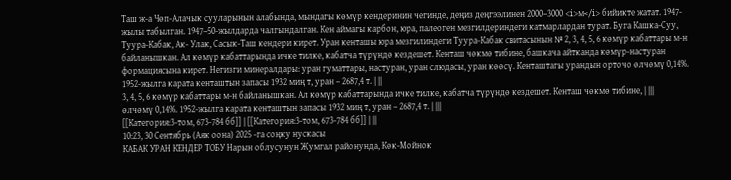Таш ж-а Чөп-Алачык сууларынын алабында, мындагы көмүр кендеринин чегинде, деңиз деңгээлинен 2000–3000 <i>м</i> бийикте жатат. 1947-жылы табылган. 1947–50-жылдарда чалгындалган. Кен аймагы карбон, юра, палеоген мезгилдериндеги катмарлардан турат. Буга Кашка-Суу, Туура-Кабак, Ак- Улак, Сасык-Таш кендери кирет. Уран кенташы юра мезгилиндеги Туура-Кабак свитасынын № 2, 3, 4, 5, 6 көмүр кабаттары м-н байланышкан. Ал көмүр кабаттарында ичке тилке, кабатча түрүндө кездешет. Кенташ чөкмө тибине, башкача айтканда көмүр-настуран формациясына кирет. Негизги минералдары: уран гуматтары, настуран, уран слюдасы, уран көөсү. Кенташтагы урандын орточо өлчөмү 0,14%. 1952-жылга карата кенташтын запасы 1932 миң т, уран – 2687,4 т. | ||
3, 4, 5, 6 көмүр кабаттары м-н байланышкан. Ал көмүр кабаттарында ичке тилке, кабатча түрүндө кездешет. Кенташ чөкмө тибине, | |||
өлчөмү 0,14%. 1952-жылга карата кенташтын запасы 1932 миң т, уран – 2687,4 т. | |||
[[Категория:3-том, 673-784 бб]] | [[Категория:3-том, 673-784 бб]] | ||
10:23, 30 Сентябрь (Аяк оона) 2025 -га соңку нускасы
КАБАК УРАН КЕНДЕР ТОБУ Нарын облусунун Жумгал районунда, Көк-Мойнок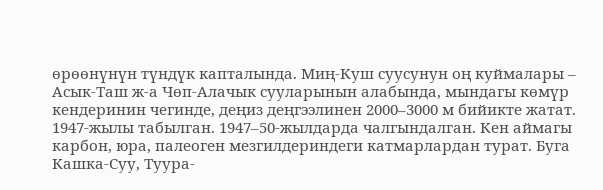өрөөнүнүн түндүк капталында. Миң-Куш суусунун оң куймалары – Асык-Таш ж-а Чөп-Алачык сууларынын алабында, мындагы көмүр кендеринин чегинде, деңиз деңгээлинен 2000–3000 м бийикте жатат. 1947-жылы табылган. 1947–50-жылдарда чалгындалган. Кен аймагы карбон, юра, палеоген мезгилдериндеги катмарлардан турат. Буга Кашка-Суу, Туура-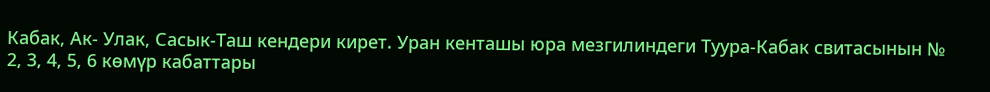Кабак, Ак- Улак, Сасык-Таш кендери кирет. Уран кенташы юра мезгилиндеги Туура-Кабак свитасынын № 2, 3, 4, 5, 6 көмүр кабаттары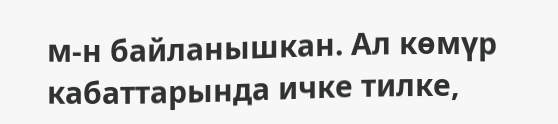м-н байланышкан. Ал көмүр кабаттарында ичке тилке,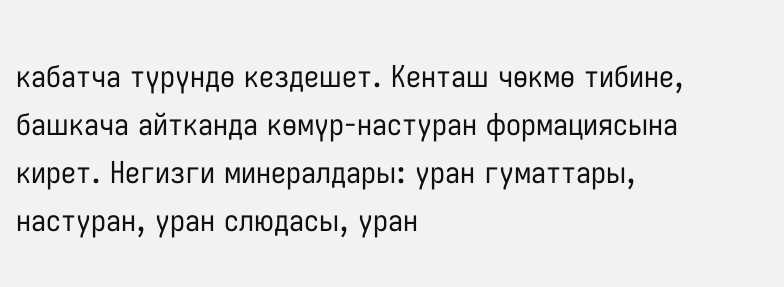кабатча түрүндө кездешет. Кенташ чөкмө тибине, башкача айтканда көмүр-настуран формациясына кирет. Негизги минералдары: уран гуматтары, настуран, уран слюдасы, уран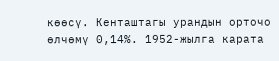көөсү. Кенташтагы урандын орточо өлчөмү 0,14%. 1952-жылга карата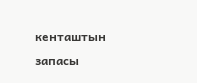кенташтын запасы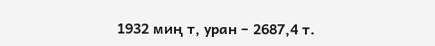1932 миң т, уран – 2687,4 т.